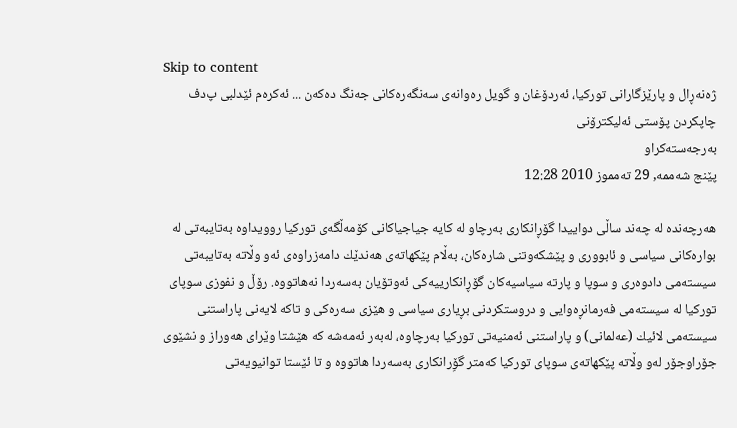Skip to content
ژه‌نه‌ڕال و پارێزگارانی توركیا، ئه‌ردۆغان و گویل ره‌وانه‌ی سه‌نگه‌ره‌كانی جه‌نگ ده‌كه‌ن ... ئه‌كره‌م ئێدلبی پ‌د‌ف چاپکردن پۆستی ئەلیکترۆنی
به‌رجه‌سته‌کراو
پێنج شەممە, 29 تەمموز 2010 12:28

هه‌رچه‌نده‌ له‌ چه‌ند ساڵی دواییدا گۆڕانكاری به‌رچاو له‌ كایه‌ جیاجیاكانی كۆمه‌ڵگه‌ی توركیا روویداوه‌ به‌تایبه‌تی له‌ بواره‌كانی سیاسی و ئابووری و پێشكه‌وتنی شاره‌كان، به‌ڵام پێكهاته‌ی هه‌ندێك دامه‌زراوه‌ی ئه‌و وڵاته‌ به‌تایبه‌تی سیسته‌می دادوه‌ری و سوپا و پارته‌ سیاسیه‌كان گۆڕانكارییه‌كی ئه‌وتۆیان به‌سه‌ردا نه‌هاتووه‌. رۆڵ و نفوزی سوپای توركیا له‌ سیسته‌می فه‌رمانڕه‌وایی و دروستكردنی بڕیاری سیاسی و هێزی سه‌ره‌كی و تاكه‌ لایه‌نی پاراستنی سیسته‌می لائیك (عه‌لمانی) و پاراستنی ئه‌منیه‌تی توركیا به‌رچاوه‌، له‌به‌ر ئه‌مه‌شه‌ كه‌ هێشتا وێرای هه‌وراز و نشێوی جۆراوجۆر له‌و وڵاته‌ پێكهاته‌ی سوپای توركیا كه‌متر گۆِرانكاری به‌سه‌ردا هاتووه‌ و تا ئێستا توانیویه‌تی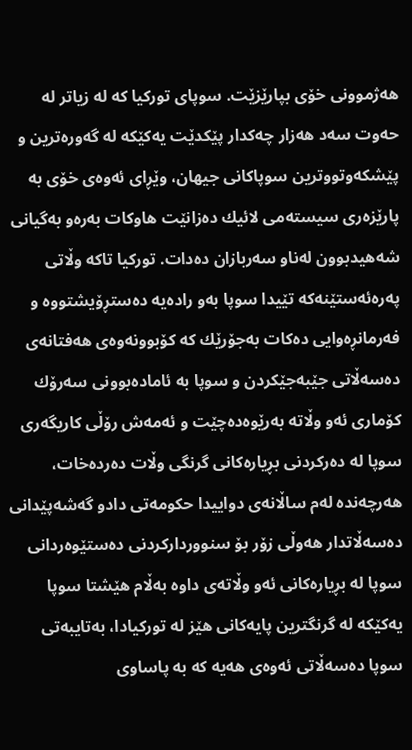هه‌ژموونی خۆی بپارێزێت. سوپای توركیا كه‌ له‌ زیاتر له‌ حه‌وت سه‌د هه‌زار چه‌كدار پێكدێت یه‌كێكه‌ له‌ گه‌وره‌ترین و پێشكه‌وتووترین سوپاكانی جیهان، وێڕای ئه‌وه‌ی خۆی به‌ پارێزه‌ری سیسته‌می لائیك ده‌زانێت هاوكات به‌ره‌و به‌گیانی شه‌هیدبوون له‌ناو سه‌ربازان ده‌دات. توركیا تاكه‌ وڵاتی په‌ره‌ئه‌ستێنه‌كه‌ تێیدا سوپا به‌و راده‌یه‌ ده‌ستڕۆیشتووه‌ و فه‌رمانڕه‌وایی ده‌كات به‌جۆرێك كه‌ كۆبوونه‌وه‌ی هه‌فتانه‌ی ده‌سه‌ڵاتی جێبه‌جێكردن و سوپا به‌ ئاماده‌بوونی سه‌رۆك كۆماری ئه‌و وڵاته‌ به‌رێوه‌ده‌چێت و ئه‌مه‌ش رۆڵی كاریگه‌ری سوپا له‌ ده‌ركردنی بڕیاره‌كانی گرنگی وڵات ده‌رده‌خات، هه‌رچه‌نده‌ له‌م ساڵانه‌ی دواییدا حكومه‌تی دادو گه‌شه‌پێدانی ده‌سه‌ڵاتدار هه‌وڵی زۆر بۆ سنوورداركردنی ده‌ستێوه‌ردانی سوپا له‌ بڕیاره‌كانی ئه‌و وڵاته‌ی داوه‌ به‌ڵام هێشتا سوپا یه‌كێكه‌ له‌ گرنگترین پایه‌كانی هێز له‌ توركیادا، به‌تایبه‌تی سوپا ده‌سه‌ڵاتی ئه‌وه‌ی هه‌یه‌ كه‌ به‌ پاساوی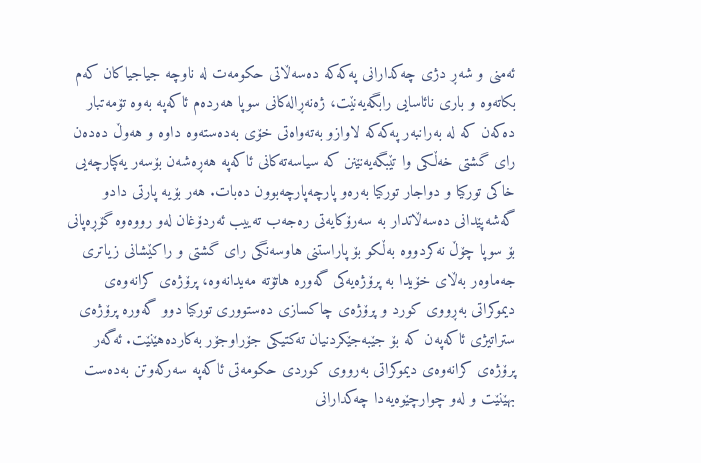ئه‌منی و شه‌ڕ دژی چه‌كدارانی په‌كه‌كه‌ ده‌سه‌ڵاتی حكومه‌ت له‌ ناوچه‌ جیاجیاكان كه‌م بكاته‌وه‌ و باری نائاسایی رابگه‌یه‌نێت، ژه‌نه‌ڕاله‌كانی سوپا هه‌رده‌م ئاكه‌په‌ به‌وه‌ تۆمه‌تبار ده‌كه‌ن كه‌ له‌ به‌رانبه‌ر په‌كه‌كه‌ لاوازو به‌ته‌واه‌تی خۆی به‌ده‌سته‌وه‌ داوه‌ و هه‌وڵ ده‌ده‌ن رای گشتی خه‌ڵكی وا تێبگه‌یه‌نێنن كه‌ سیاسه‌ته‌كانی ئاكه‌په‌ هه‌ڕه‌شه‌ن بۆسه‌ر یه‌كپارچه‌یی خاكی توركیا و دواجار توركیا به‌ره‌و پارچه‌پارچه‌بوون ده‌بات. هه‌ر بۆیه‌ پارتی دادو گه‌شه‌پێدانی ده‌سه‌ڵاتدار به‌ سه‌رۆكایه‌تی ره‌جه‌ب ته‌ییب ئه‌ردۆغان له‌و رووه‌وه‌ گۆڕه‌پانی بۆ سوپا چۆڵ نه‌كردووه‌ به‌ڵكو بۆ پاراستنی هاوسه‌نگی رای گشتی و راكێشانی زیاتری جه‌ماوه‌ر به‌ڵای خۆیدا به‌ پرۆژه‌یه‌كی گه‌وره‌ هاتۆته‌ مه‌یدانه‌وه‌، پرۆژه‌ی كرانه‌وه‌ی دیموكراتی به‌ڕووی كورد و پرۆژه‌ی چاكسازی ده‌ستووری توركیا دوو گه‌وره‌ پرۆژه‌ی ستراتیژی ئاكه‌په‌ن كه‌ بۆ جێبه‌جێكردنیان ته‌كتیكی جۆراوجۆر به‌كارده‌هێنێت. ئه‌گه‌ر پرۆژه‌ی كرانه‌وه‌ی دیموكراتی به‌رووی كوردی حكومه‌تی ئاكه‌په‌ سه‌ركه‌وتن به‌ده‌ست بهێنێت و له‌و چوارچێوه‌یه‌دا چه‌كدارانی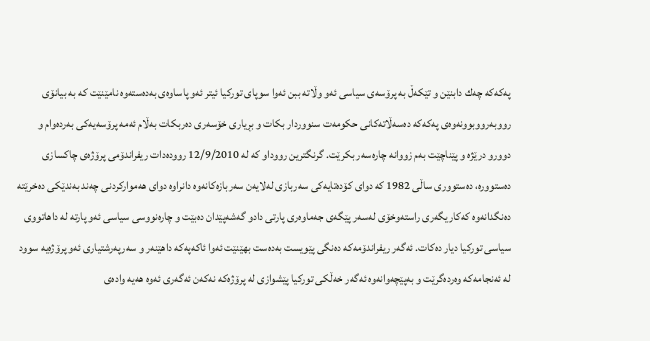په‌كه‌كه‌ چه‌ك دابنێن و تێكه‌ڵ به‌ پرۆسه‌ی سیاسی ئه‌و وڵاته‌ ببن ئه‌وا سوپای توركیا ئیتر ئه‌و پاساوه‌ی به‌ده‌سته‌وه‌ نامێنێت كه‌ به‌ بیانۆی رووبه‌رووبوونه‌وه‌ی په‌كه‌كه‌ ده‌سه‌ڵاته‌كانی حكومه‌ت سنووردار بكات و بڕیاری خۆسه‌ری ده‌ربكات به‌ڵام ئه‌مه‌ پرۆسه‌یه‌كی به‌رده‌وام و دوورو درێژه‌ و پێناچێت به‌م زووانه‌ چاره‌سه‌ر بكرێت. گرنگترین رووداو كه‌ له‌ 12/9/2010 رووده‌دات ریفراندۆمی پرۆژه‌ی چاكسازی ده‌ستووره‌، ده‌ستووری ساڵی 1982 كه‌ دوای كۆده‌تایه‌كی سه‌ربازی له‌لایه‌ن سه‌ربازه‌كانه‌وه‌ دانراوه‌ دوای هه‌مواركردنی چه‌ند به‌ندێكی ده‌خرێته‌ ده‌نگدانه‌وه‌ كه‌كاریگه‌ری راسته‌وخۆی له‌سه‌ر پێگه‌ی جه‌ماوه‌ری پارتی دادو گه‌شه‌پێدان ده‌بێت و چاره‌نووسی سیاسی ئه‌و پارته‌ له‌ داهاتووی سیاسی توركیا دیار ده‌كات. ئه‌گه‌ر ریفراندۆمه‌كه‌ ده‌نگی پێویست به‌ده‌ست بهێنێت ئه‌وا ئاكه‌په‌كه‌ داهێنه‌ر و سه‌رپه‌رشتیاری ئه‌و پرۆژه‌یه‌ سوود له‌ ئه‌نجامه‌كه‌ وه‌رده‌گرێت و به‌پێچه‌وانه‌وه‌ ئه‌گه‌ر خه‌ڵكی توركیا پێشوازی له‌ پرۆژه‌كه‌ نه‌كه‌ن ئه‌گه‌ری ئه‌وه‌ هه‌یه‌ واده‌ی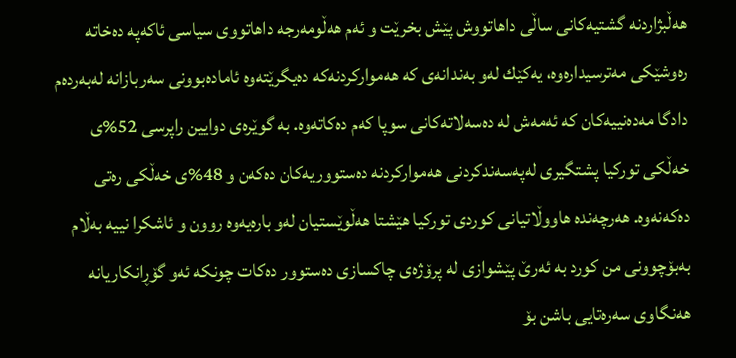هه‌ڵبژاردنه‌ گشتیه‌كانی ساڵی داهاتووش پێش بخرێت و ئه‌م هه‌ڵومه‌رجه‌ داهاتووی سیاسی ئاكه‌په‌ ده‌خاته‌ ره‌وشێكی مه‌ترسیداره‌وه‌، یه‌كێك له‌و به‌ندانه‌ی كه‌ هه‌مواركردنه‌كه‌ ده‌یگرێته‌وه‌ ئاماده‌بوونی سه‌ربازانه‌ له‌به‌رده‌م دادگا مه‌ده‌نییه‌كان كه‌ ئه‌مه‌ش له‌ ده‌سه‌لاته‌كانی سوپا كه‌م ده‌كاته‌وه‌. به‌ گوێره‌ی دوایین راپرسی 52%ی خه‌ڵكی توركیا پشتگیری له‌په‌سه‌ندكردنی هه‌مواركردنه‌ ده‌ستووریه‌كان ده‌كه‌ن و 48%ی خه‌ڵكی ره‌تی ده‌كه‌نه‌وه‌. هه‌رچه‌نده‌ هاووڵاتیانی كوردی توركیا هێشتا هه‌ڵوێستیان له‌و باره‌یه‌وه‌ روون و ئاشكرا نییه‌ به‌ڵام به‌بۆچوونی من كورد به‌ ئه‌رێ پێشوازی له‌ پرۆژه‌ی چاكسازی ده‌ستوور ده‌كات چونكه‌ ئه‌و گۆڕانكاریانه‌ هه‌نگاوی سه‌ره‌تایی باشن بۆ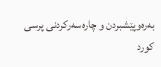به‌ره‌وپێشبردن و چاره‌سه‌ركردنی پرسی كورد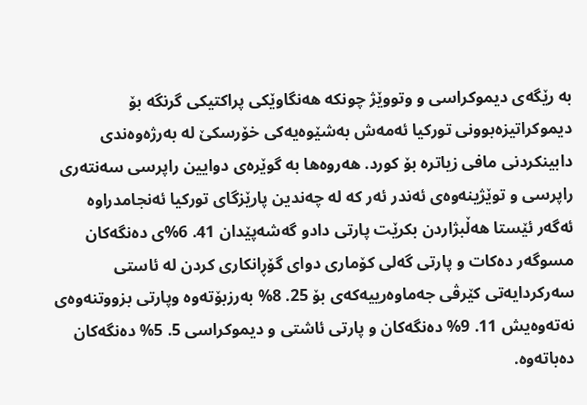به‌ رێگه‌ی دیموكراسی و وتووێژ چونكه‌ هه‌نگاوێكی پراكتیكی گرنگه‌ بۆ دیموكراتیزه‌بوونی توركیا ئه‌مه‌ش به‌شێوه‌یه‌كی خۆرسكێ له‌ به‌رژه‌وه‌ندی دابینكردنی مافی زیاتره‌ بۆ كورد. هه‌روه‌ها به‌ گوێره‌ی دوایین راپرسی سه‌نته‌ری راپرسی و توێژینه‌وه‌ی ئه‌ندر ئه‌ر كه‌ له‌ چه‌ندین پارێزگای توركیا ئه‌نجامدراوه‌ ئه‌گه‌ر ئێستا هه‌ڵبژاردن بكرێت پارتی دادو گه‌شه‌پێدان 41. 6%ی ده‌نگه‌كان مسوگه‌ر ده‌كات و پارتی گه‌لی كۆماری دوای گۆڕانكاری كردن له‌ ئاستی سه‌ركردایه‌تی كێرڤی جه‌ماوه‌رییه‌كه‌ی بۆ 25. 8% به‌رزبۆته‌وه‌ وپارتی بزووتنه‌وه‌ی نه‌ته‌وه‌یش 11. 9% ده‌نگه‌كان و پارتی ئاشتی و دیموكراسی 5. 5% ده‌نگه‌كان ده‌باته‌وه‌.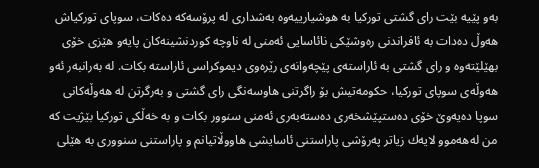به‌و پێیه‌ بێت رای گشتی توركیا به‌ هوشیارییه‌وه‌ به‌شداری له‌ پرۆسه‌كه‌ ده‌كات، سوپای توركیاش هه‌وڵ ده‌دات به‌ ئافراندنی ره‌وشێكی نائاسایی ئه‌منی له‌ ناوچه‌ كوردنشینه‌كان پایه‌و هێزی خۆی بهێلێته‌وه‌ و رای گشتی به‌ ئاراسته‌ی پێچه‌وانه‌ی رێره‌وی دیموكراسی ئاراسته‌ بكات. له‌ به‌رانبه‌ر ئه‌و هه‌وڵه‌ی سوپای توركیا، حكومه‌تیش بۆ راگرتنی هاوسه‌نگی رای گشتی و به‌رگرتن له‌ هه‌وڵه‌كانی سوپا ده‌یه‌وێ خۆی ده‌ستپێشخه‌ری ده‌سته‌به‌ری ئه‌منی سنوور بكات و به‌ خه‌ڵكی توركیا بێژیت كه‌ من له‌هه‌موو لایه‌ك زیاتر په‌رۆشی پاراستنی ئاسایشی هاووڵاتیانم و پاراستنی سنووری به‌ هێلی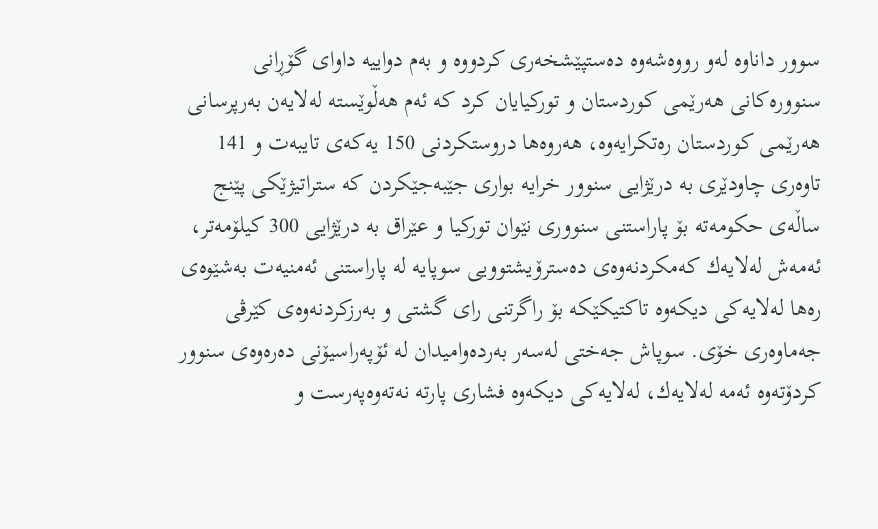سوور داناوه‌ له‌و رووه‌شه‌وه‌ ده‌ستپێشخه‌ری كردووه‌ و به‌م دواییه‌ داوای گۆڕانی سنووره‌كانی هه‌رێمی كوردستان و توركیایان كرد كه‌ ئه‌م هه‌ڵوێسته‌ له‌لایه‌ن به‌رپرسانی هه‌رێمی كوردستان ره‌تكرایه‌وه‌، هه‌روه‌ها دروستكردنی 150 یه‌كه‌ی تایبه‌ت و 141 تاوه‌ری چاودێری به‌ درێژایی سنوور خرایه‌ بواری جێبه‌جێكردن كه‌ ستراتیژێكی پێنج ساڵه‌ی حكومه‌ته‌ بۆ پاراستنی سنووری نێوان توركیا و عێراق به‌ درێژایی 300 كیلۆمه‌تر، ئه‌مه‌ش له‌لایه‌ك كه‌مكردنه‌وه‌ی ده‌سترۆیشتوویی سوپایه‌ له‌ پاراستنی ئه‌منیه‌ت به‌شێوه‌ی ره‌ها له‌لایه‌كی دیكه‌وه‌ تاكتیكێكه‌ بۆ راگرتنی رای گشتی و به‌رزكردنه‌وه‌ی كێرڤی جه‌ماوه‌ری خۆی. سوپاش جه‌ختی له‌سه‌ر به‌رده‌وامیدان له‌ ئۆپه‌راسیۆنی ده‌ره‌وه‌ی سنوور كردۆته‌وه‌ ئه‌مه‌ له‌لایه‌ك، له‌لایه‌كی دیكه‌وه‌ فشاری پارته‌ نه‌ته‌وه‌په‌رست و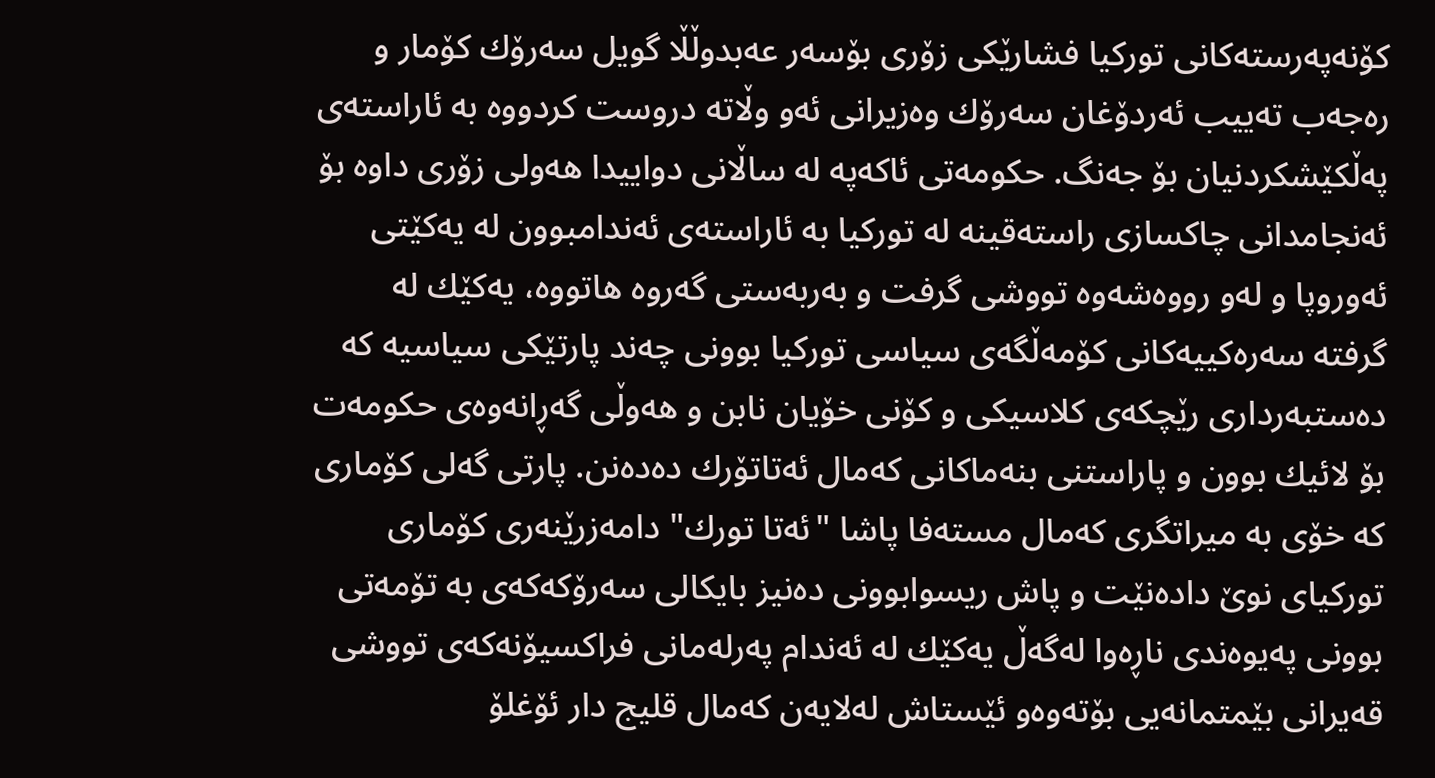كۆنه‌په‌رسته‌كانی توركیا فشارێكی زۆری بۆسه‌ر عه‌بدوڵڵا گویل سه‌رۆك كۆمار و ره‌جه‌ب ته‌ییب ئه‌ردۆغان سه‌رۆك وه‌زیرانی ئه‌و وڵاته‌ دروست كردووه‌ به‌ ئاراسته‌ی په‌ڵكێشكردنیان بۆ جه‌نگ. حكومه‌تی ئاكه‌په‌ له‌ ساڵانی دواییدا هه‌ولی زۆری داوه‌ بۆ ئه‌نجامدانی چاكسازی راسته‌قینه‌ له‌ توركیا به‌ ئاراسته‌ی ئه‌ندامبوون له‌ یه‌كێتی ئه‌وروپا و له‌و رووه‌شه‌وه‌ تووشی گرفت و به‌ربه‌ستی گه‌روه‌ هاتووه‌، یه‌كێك له‌ گرفته‌ سه‌ره‌كییه‌كانی كۆمه‌ڵگه‌ی سیاسی توركیا بوونی چه‌ند پارتێكی سیاسیه‌ كه‌ ده‌ستبه‌رداری رێچكه‌ی كلاسیكی و كۆنی خۆیان نابن و هه‌وڵی گه‌ڕانه‌وه‌ی حكومه‌ت بۆ لائیك بوون و پاراستنی بنه‌ماكانی كه‌مال ئه‌تاتۆرك ده‌ده‌نن. پارتی گه‌لی كۆماری كه‌ خۆی به‌ میراتگری كه‌مال مسته‌فا پاشا "ئه‌تا تورك" دامه‌زرێنه‌ری كۆماری توركیای نوێ داده‌نێت و پاش ریسوابوونی ده‌نیز بایكالی سه‌رۆكه‌كه‌ی به‌ تۆمه‌تی بوونی په‌یوه‌ندی ناڕه‌وا له‌گه‌ڵ یه‌كێك له‌ ئه‌ندام په‌رله‌مانی فراكسیۆنه‌كه‌ی تووشی قه‌یرانی بێمتمانه‌یی بۆته‌وه‌و ئێستاش له‌لایه‌ن كه‌مال قلیج دار ئۆغلۆ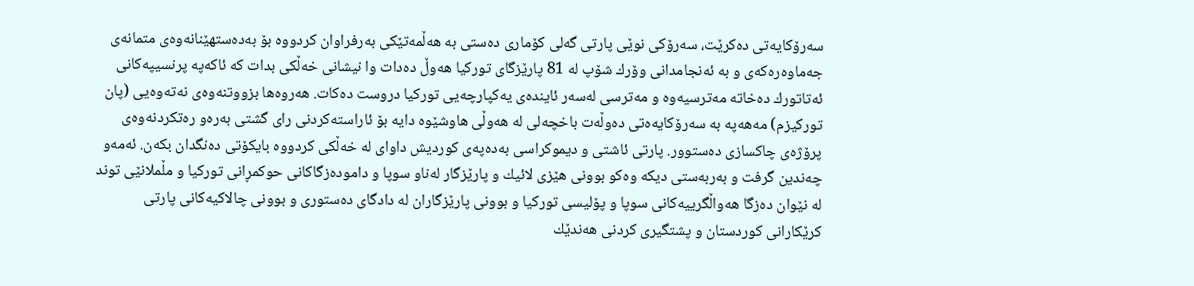سه‌رۆكایه‌تی ده‌كرێت، سه‌رۆكی نوێی پارتی گه‌لی كۆماری ده‌ستی به‌ هه‌ڵمه‌تێكی به‌رفراوان كردووه‌ بۆ به‌ده‌ستهێنانه‌وه‌ی متمانه‌ی جه‌ماوه‌ره‌كه‌ی و به‌ ئه‌نجامدانی وۆرك شۆپ له‌ 81 پارێزگای توركیا هه‌وڵ ده‌دات وا نیشانی خه‌ڵكی بدات كه‌ ئاكه‌په‌ پرنسیپه‌كانی ئه‌تاتورك ده‌خاته‌ مه‌ترسیه‌وه‌ و مه‌ترسی له‌سه‌ر ئاینده‌ی یه‌كپارچه‌یی توركیا دروست ده‌كات. هه‌روه‌ها بزووتنه‌وه‌ی نه‌ته‌وه‌یی (پان توركیزم) مه‌هه‌په‌ به‌ سه‌رۆكایه‌ه‌تی ده‌وڵه‌ت باخچه‌لی له‌ هه‌وڵی هاوشێوه‌ دایه‌ بۆ ئاراسته‌كردنی رای گشتی به‌ره‌و ره‌تكردنه‌وه‌ی پرۆژه‌ی چاكسازی ده‌ستوور. پارتی ئاشتی و دیموكراسی به‌ده‌په‌ی كوردیش داوای له‌ خه‌ڵكی كردووه‌ بایكۆتی ده‌نگدان بكه‌ن. ئه‌مه‌و چه‌ندین گرفت و به‌ربه‌ستی دیكه‌ وه‌كو بوونی هێزی لائیك و پارێزگار له‌ناو سوپا و داموده‌زگاكانی حوكمڕانی توركیا و مڵملانێی توند له‌ نێوان ده‌زگا هه‌واڵگرییه‌كانی سوپا و پۆلیسی توركیا و بوونی پارێزگاران له‌ دادگای ده‌ستوری و بوونی چالاكیه‌كانی پارتی كرێكارانی كوردستان و پشتگیری كردنی هه‌ندێك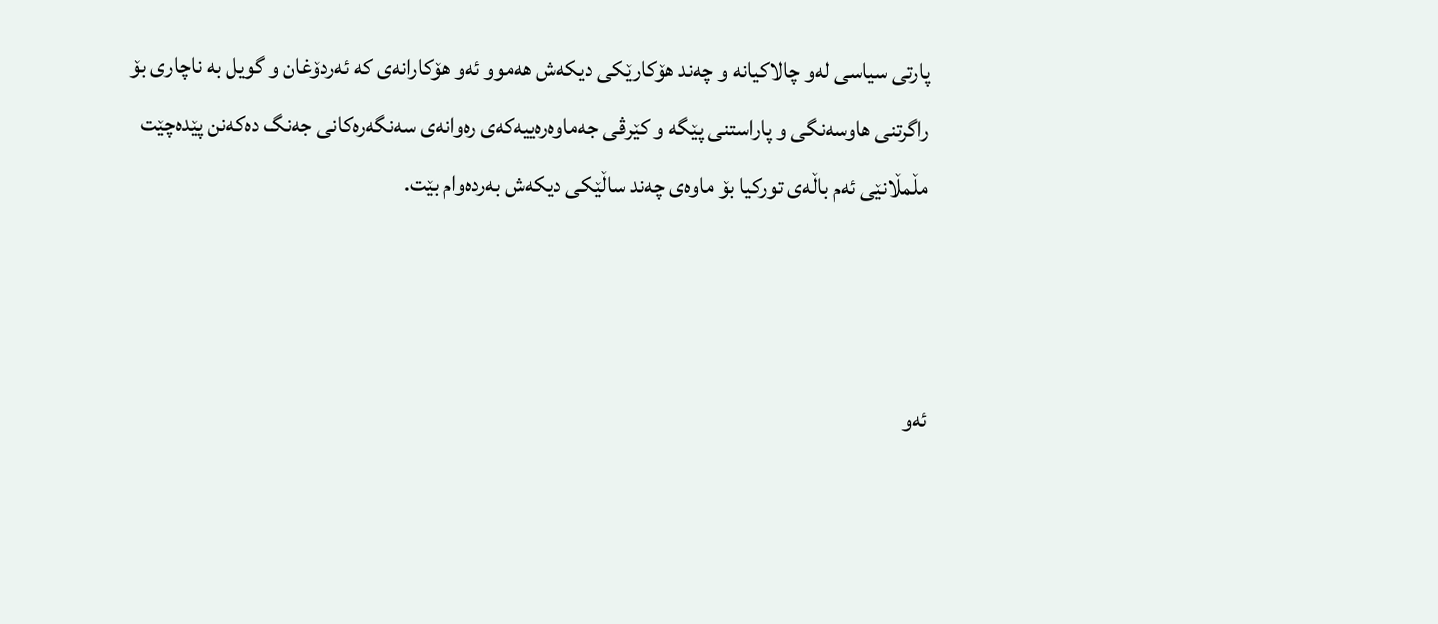پارتی سیاسی له‌و چالاكیانه‌ و چه‌ند هۆكارێكی دیكه‌ش هه‌موو ئه‌و هۆكارانه‌ی كه‌ ئه‌ردۆغان و گویل به‌ ناچاری بۆ راگرتنی هاوسه‌نگی و پاراستنی پێگه‌ و كێرڤی جه‌ماوه‌ره‌ییه‌كه‌ی ره‌وانه‌ی سه‌نگه‌ره‌كانی جه‌نگ ده‌كه‌نن پێده‌چێت مڵمڵانێی ئه‌م باڵه‌ی توركیا بۆ ماوه‌ی چه‌ند ساڵێكی دیكه‌ش به‌رده‌وام بێت.



ئه‌و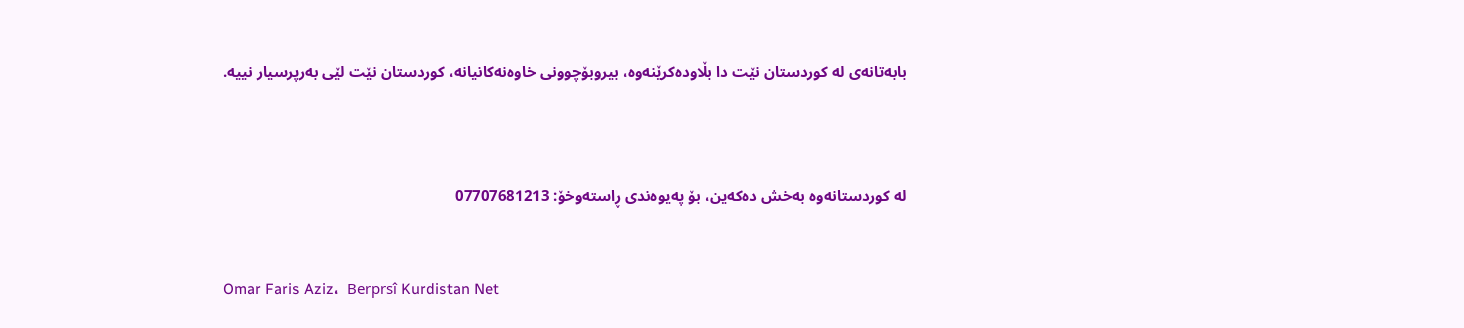بابه‌تانه‌ی له‌ کوردستان نێت دا بڵاوده‌کرێنه‌وه‌، بیروبۆچوونی خاوه‌نه‌کانیانه‌، کوردستان نێت لێی به‌رپرسیار نییه‌.



له‌ کوردستانه‌وه‌‌ به‌خش ده‌که‌ین، بۆ په‌یوه‌ندی ڕاسته‌وخۆ: 07707681213


Omar Faris Aziz،  Berprsî Kurdistan Net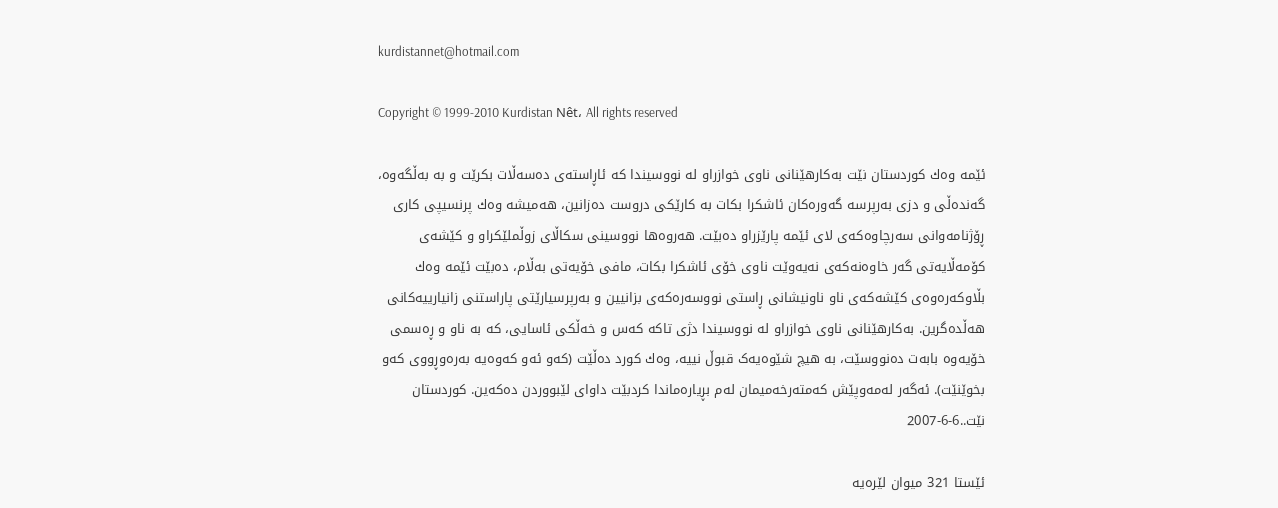kurdistannet@hotmail.com

Copyright © 1999-2010 Kurdistan Nêt، All rights reserved

ئێمه‌ وه‌ك کوردستان نێت به‌کارهێنانی ناوی خوازراو له‌ نووسیندا که‌ ئاڕاسته‌ی ده‌سه‌ڵات بکرێت و به‌ به‌ڵگه‌وه‌، گه‌نده‌ڵی و دزی به‌رپرسه‌ گه‌وره‌کان ئاشکرا بکات به‌ کارێکی دروست ده‌زانین، هه‌میشه‌ وه‌ك پرنسیپی کاری ڕۆژنامه‌وانی سه‌رچاوه‌که‌ی لای ئێمه‌ پارێزراو ده‌بێت. هه‌روه‌ها نووسینی سکاڵای زوڵملێکراو و کێشه‌ی کۆمه‌ڵایه‌تی گه‌ر خاوه‌نه‌که‌ی نه‌یه‌وێت ناوی خۆی ئاشکرا بکات، مافی خۆیه‌تی به‌ڵام، ده‌بێت ئێمه‌ وه‌ك بڵاوکه‌ره‌وه‌ی کێشه‌که‌ی ناو ناونیشانی ڕاستی نوو‌سه‌ره‌که‌ی بزانیین و به‌رپرسیارێتی پاراستنی زانیارییه‌کانی هه‌ڵده‌گرین. به‌کارهێنانی ناوی خوازراو له‌ نووسیندا دژی تاکه‌ که‌س و خه‌ڵکی ئاسایی، که‌ به‌ ناو و ڕه‌سمی خۆیه‌وه‌ بابه‌ت ده‌نووسێت، به‌ هیچ شێوه‌یه‌ک قبوڵ نییه‌، وه‌ك کورد ده‌ڵێت (که‌و ئه‌و که‌وه‌یه‌ به‌ره‌وڕووی که‌و بخوێنێت). ئه‌گه‌ر له‌مه‌وپێش که‌مته‌رخه‌میمان له‌م بڕیاره‌ماندا کردبێت داوای لێبووردن ده‌که‌ین. کوردستان نێت..6-6-2007

ئێستا 321 میوان لێره‌یه‌